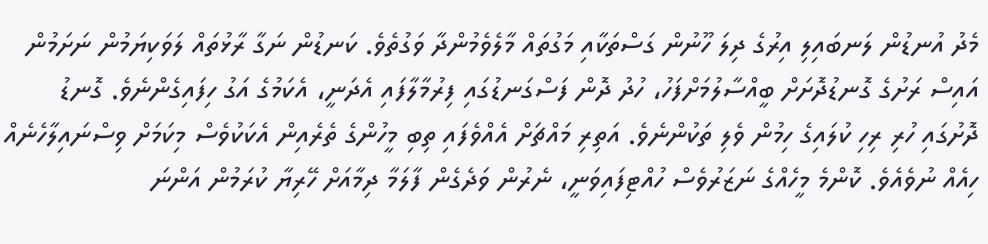މެދު އުނޑުން ލަނބައިލި އިރުގެ ދިލަ ހޫނުން ގަސްތަކާއި މަގުތައް މާލެވެމުންދާ ވަގުތެވެ. ކަނޑުން ނަގާ ރާޅުތައް ލަވަކިޔަމުން ނަށަމުން އައިސް ރަށުގެ ގޮނޑުދޮށަށް ބީއްސާލުމަށްފަހު، ހުދު ދޮން ފަސްގަނޑުގައި ފިރުމާލާފައި އެދަނީ، އެކަމުގެ އަގު ހިފައިގެންނެވެ. ގޮނޑު ދޮށުގައި ހުރި ރިހި ކުލައިގެ ހިމުން ވެލި ތަކުންނެވެ. އަތިރި މައްޗަށް އެއްވެފައި ތިބި މީހުންގެ ތެރެއިން އެކަކުވެސް މިކަމަށް ވިސްނައިލާހެނެއް ހިއެއް ނުވެއެވެ. ކޮންމެ މީހެއްގެ ނަޒަރުވެސް ހުއްޓިފައިވަނީ، ނެރުން ވަދެގެން ފާލަމާ ދިމާއަށް ހޭރިޔާ ކުރަމުން އަންނަ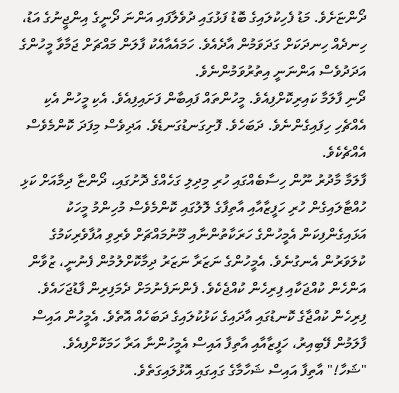ދޯންޏަށެވެ. މަޑު ފެހިކުލައިގެ ބޮޑު ފަޅުގައި ދުވެލާފައި އަންނަ ދޯނީގެ އިންޖީނުގެ އަޑު، ހިނދެއް ހިނދަކަށް ގަދަވަމުން އާދެއެވެ. ހަމައެއާއެކު ފާލަން މައްޗަށް ޖަމާވާ މީހުންގެ އަދަދުވެސް އަންނަނީ އިތުރުވަމުންނެވެ.
ދޯނި ފާލަމާ ކައިރިކޮށްފިއެވެ. މީހުންތައް ފައިބާން ފަށައިފިއެވެ. އެކި މީހުން އެކި އެއްޗެހި ހިފައިގެންނެވެ. ދަބަހެވެ. ފޮށިގަނޑުގަނޑެވެ. އަދިވެސް މިފަދަ ކޮންމެވެސް އެއްޗެކެވެ.
ފާލަމާ މާދުރު ނޫން ހިސާބެއްގައި ހުރި މިދިލި ގަހެއްގެ ދޮށުގައި، ދޯންޏާ ދިމާއަށް ކަޅި ހުއްޓާލައިގެން ހުރި ހަފީޒާއާއި އާތިފާގެ ލޮލުގައި ކޮންމެވެސް މުހިންމު މީހަކު އަޅައިގެންފިކަން އެމީހުންގެ ހަރަކާތުންނާއި މޫނުމައްޗަށް ވެރިވި އުފާވެރިކަމުގެ ކުލަވަރުން އެނގުނެވެ. އެމީހުންގެ ނަޒަރާ ނަޒަރު ދިމާކޮށްލުމުން ފެނުނީ، ޒުވާން އަންހެން ކުއްޖަކާއި ފިރިހެން ކުއްޖެކެވެ. ފެންނަފެނުމަށް ދެމަފިރިން ފާޑުޖަހައެވެ. ފިރިހެން ކުއްޖާގެ ކޮނޑުގައި އާދައިގެ ކަޅުކުލައިގެ ދަބަހެއް އޮތެވެ. އެމީހުން އައިސް ފާލަމުން ފޭބިއިރު، ހަފީޒާއާއި އާތިފާ އައިސް އެމީހުންނާ އަރާ ހަމަކޮށްފިއެވެ.
"ޝަހާ!" އާތިފާ އައިސް ޝަހާމާގެ ގައިގައި އޮޅުލައިގަތެވެ.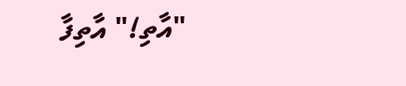"އާތި!" އާތިފާ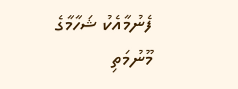ފެނުމާއެކު ޝަހާމާގެ މޫނުމަތި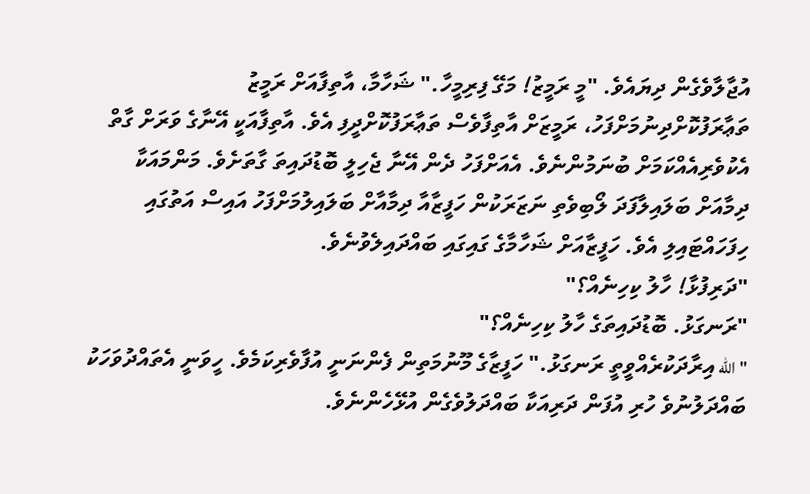އުޖާލާވެގެން ދިޔައެވެ. "މީ ރަމީޒު! މަގޭ ފިރިމީހާ." ޝަހާމާ، އާތިފާއަށް ރަމީޒު ތަޢާރަފުކޮށްދިނުމަށްފަހު، ރަމީޒަށް އާތިފާވެސް ތަޢާރަފުކޮށްދީފި އެވެ. އާތިފާއަކީ އޭނާގެ ވަރަށް ގާތް އެކުވެރިއެއްކަމަށް ބުނަމުންނެވެ. އެއަށްފަހު ދެން އޭނާ ޖެހިލީ ބޮޑުދައިތަ ގާތަށެވެ. މަންމައަކާ ދިމާއަށް ބަލައިލާފަދަ ލޯބިވެތި ނަޒަރަކުން ހަފީޒާއާ ދިމާއާށް ބަލައިލުމަށްފަހު އައިސް އަތުގައި ހިފަހައްޓައިލި އެވެ. ހަފީޒާއަށް ޝަހާމާގެ ގައިގައި ބައްދައިލެވުނެވެ.
"ދަރިފުޅާ! ހާލު ކިހިނެއް؟"
"ރަނގަޅު. ބޮޑުދައިތަގެ ހާލު ކިހިނެއް؟"
"الله އިރާދަކުރެއްވީތީ ރަނގަޅު." ހަފީޒާގެ މޫނުމަތިން ފެންނަނީ އުފާވެރިކަމެވެ. ހީވަނީ އެތައްދުވަހަކު ބައްދަލުނުވެ ހުރި އުފަން ދަރިއަކާ ބައްދަލުވެގެން އުޅޭހެންނެވެ.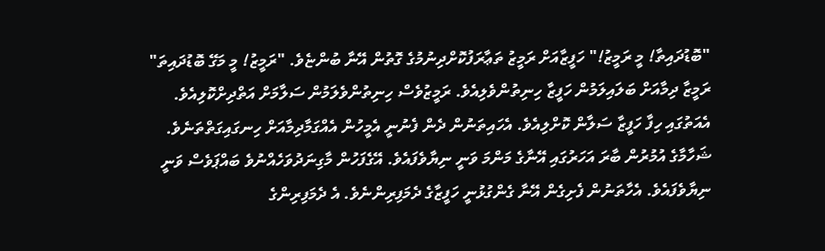"ބޮޑުދައިތާ! މީ ރަމީޒު!" ހަފީޒާއަށް ރަމީޒު ތަޢާރަފުކޮށްދިނުމުގެ ގޮތުން އޭނާ ބުންޏެވެ. "ރަމީޒު! މީ މަގޭ ބޮޑުދައިތަ"
ރަމީޒާ ދިމާއަށް ބަލައިލަމުން ހަފީޒާ ހިނިތުންވެލިއެވެ. ރަމީޒުވެސް ހިނިތުންވެލަމުން ސަލާމަށް އަތްދިށްކޮލިއެވެ. އެއަތުގައި ހިފާ ހަފީޒާ ސަލާން ކޮށްލިއެވެ. އެހައިތަނުން ދެން ފެނުނީ އެމީހުން އެއްގަމާދިމާއަށް ހިނގައިގަތްތަނެވެ.
ޝަހާމާގެ އުމުރުން ބާރަ އަހަރުގައި އޭނާގެ މަންމަ ވަނީ ނިޔާވެފައެވެ. އޭގެފަހުން މާގިނަދުވަހެއްނުވެ ބައްޕަވެސް ވަނީ ނިޔާވެފައެވެ. އެހާތަނުން ފެށިގެން އޭނާ ގެންގުޅުނީ ހަފީޒާގެ ދެމަފިރިންނެވެ. އެ ދެމަފިރިންގެ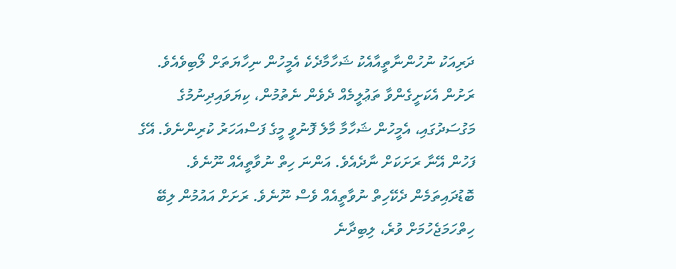ދަރިއަކު ނުހުންނާތީއާއެކު ޝަހާމާދެކެ އެމީހުން ނިހާޔަތަށް ލޯބިވެއެވެ. ރަށުން އެކަށީގެންވާ ތަޢުލީމެއް ދެވެން ނެތުމުން، ކިޔަވައިދިނުމުގެ މަގުސަދުގައި، އެމީހުން ޝަހާމާ މާލެ ފޮނުވީ މީގެ ފަސްއަހަރު ކުރިންނެވެ. އޭގެ ފަހުން އޭނާ ރަށަކަށް ނާދެއެވެ. އަންނަ ހިތް ނުވާތީއެއް ނޫނެވެ. ބޮޑުދައިތަމެން ދެކޭހިތް ނުވާތީއެއް ވެސް ނޫނެވެ. ރަށަށް އައުމުން ލިބޭ ހިތްހަމަޖެހުމަށް ވުރެ، ލިބިދާނެ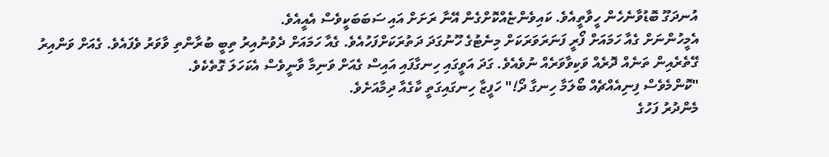އުނދަގޫ ބޮޑުވާނެހެން ހީވާތީއެވެ. ކައިވެންޏެއްކޮށްގެން އޭނާ ރަށަށް އައި ސަބަބަކީވެސް އެއީއެވެ.
އެމީހުންނަށް ގެއާ ހަމައަށް ފޯރީ ފަނަރަވަރަކަށް މިނެޓުގެ ހޫނުގަދަ ދަތުރަކަށްފަހުއެވެ. ގެއާ ހަމައަށް ދެވުނުއިރު ތިބީ ބުރާންތި ވާވަރު ވެފައެވެ. ގެއަށް ވަންއިރު ގޭތެރެއިން ތަނެއް ދޮރެއް ވަކިވާވަރެއް ނުވެއެވެ. ގަދަ އަވީގައި ހިނގާފައި އައިސް ގެއަށް ވަނިމާ ވާނީވެސް އެކަހަލަ ގޮތެކެވެ.
"ކޮންމެވެސް ފިނިއެއްޗެއް ބޯލަމާ ހިނގާ ދޯ!" ހަފީޒާ ހިނގައިގަތީ ކާގެއާ ދިމާއަށެވެ.
މެންދުރު ފަހުގެ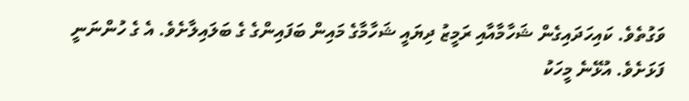ވަގުތެވެ. ކައިހަދައިގެން ޝަހާމާއާއި ރަމީޒު ދިޔައީ ޝަހާމާގެ މައިން ބަފައިންގެ ގެ ބަލައިލާށެވެ. އެ ގެ ހުންނަނީ ފަޅަށެވެ. އުޅޭނެ މީހަކު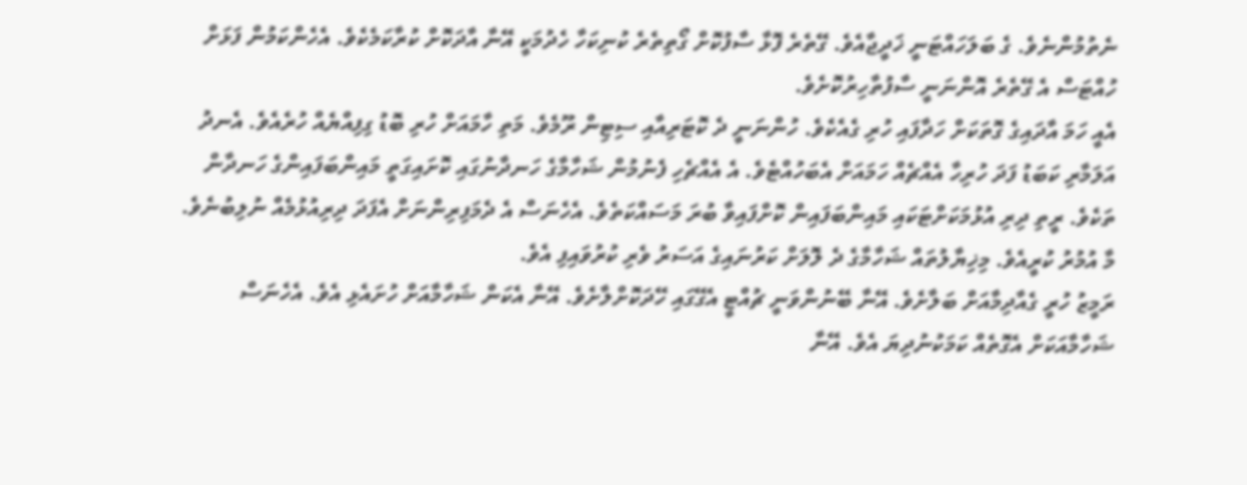ނެތުމުންނެވެ. ގެ ބަލަހައްޓަނީ ޚަދީޖާއެވެ. ގޭތެރެ ފޮޅާ ސާފުކޮށް ގޯތިތެރެ ކުނިކަހާ ހެދުމަކީ އޭނާ އާދަކޮށް ކުރާކަމެކެވެ. އެހެންކަމުން ފަޅަށް ހުއްޓަސް އެ ގޭތެރެ އޮންނަނީ ސާފުތާހިރުކޮށެވެ.
އެއީ ހަމަ އާދައިގެ ގޮތަކަށް ހަދާފައި ހުރި ގެއެކެވެ. ހުންނަނީ ދެ ކޮޓަރިއާއި ސިޓިން ރޫމެވެ. މަތި ހާމައަށް ހުރި ބޮޑު ގިފިއްޔެއް ހުރެއެވެ. އެނދު އަލަމާރި ކަބަޑު ފަދަ ހުރިހާ އެއްޗެއް ހަމައަށް އެބަހުއްޓެވެ. އެ އެއްޗެހި ފެނުމުން ޝަހާމާގެ ހަނދާނުގައި ކޮށައިގަތީ މައިންބަފައިންގެ ހަނދާން ތަކެވެ. ރީތި ދިރި އުޅުމަކަށްޓަކައި މައިންބަފައިން ކޮށްފައިވާ ބުރަ މަސައްކަތެވެ. އެހެނަސް އެ ދެމަފިރިންނަށް އެފަދަ ދިރިއުޅުމެއް ނުލިބުނެވެ. މާ އުމުރު ކުރީއެވެ. މިޚިޔާލުތައް ޝަހާމާގެ ދެ ލޮލަށް ކަރުނައިގެ އަސަރު ވެރި ކުރުވައިފި އެވެ.
ރަމީޒު ހުރީ ގެއާދިމާއަށް ބަލާށެވެ. އޭނާ ބޭނުންވަނީ ޗުއްޓީ އެގޭގައި ހޭދަކޮށްލާށެވެ. އޭނާ އެކަން ޝަހާމާއަށް ހުށައެޅި އެވެ. އެހެނަސް ޝަހާމާއަކަށް އެގޮތެއް ކަމަކުނުދިޔަ އެވެ. އޭނާ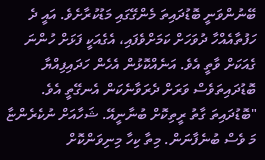ބޭނުންވަނީ ބޮޑުދައިތަ މެންގޭގައި މަޑުކުރާށެވެ. އައީ ދެ ހަފުތާއެއްހާ ދުވަހަށް ކަމަށްވެފައި، އެގެއަކީ ފަޅަށް ހުންނަ ގެއަކަށް ވާތީ އެވެ. އަނެއްކޮޅުން އެހެން ހަދައިފިއްޔާ ބޮޑުދައިތަވެސް ވަރަށް ދެރަވާނެކަން އެނގޭތީ އެވެ.
"ބޮޑުދައިތަ ގާތު ރީތިކޮށް ބުނާނީއޭ. ޝަހާއަށް ނުކެރެންޏާ މަ ވެސް ބުނެފާނަން. މިތާ ކިހާ މިނިވަންކޮށް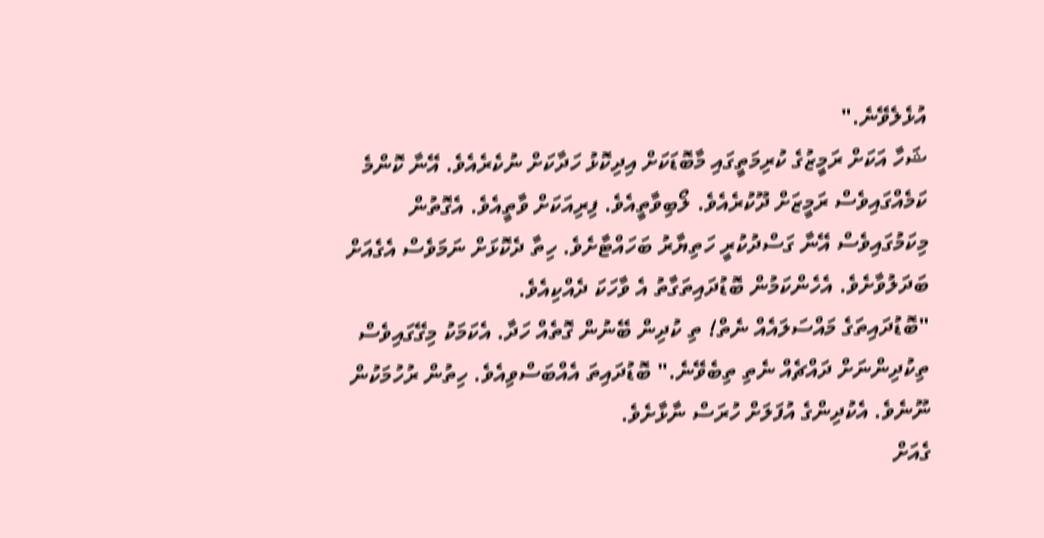އުޅެލެވޭނެ."
ޝަހާ އަކަށް ރަމީޒުގެ ކުރިމަތީގައި މާބޮޑަކަށް އިދިކޮޅު ހަދާކަށް ނުކެރެއެވެ. އޭނާ ކޮންމެ ކަމެއްގައިވެސް ރަމީޒަށް ދޫކުރެއެވެ. ލޯބިވާތީއެވެ. ފިރިއަކަށް ވާތީއެވެ. އެގޮތުން މިކަމުގައިވެސް އޭނާ ގަސްދުކުރީ ހަތިޔާރު ބަހައްޓާށެވެ. ހިތާ ދެކޮޅަށް ނަމަވެސް އެގެއަށް ބަދަލުވާށެވެ. އެހެންކަމުން ބޮޑުދައިތަގާތު އެ ވާހަކަ ދެއްކިއެވެ.
"ބޮޑުދައިތަގެ މައްސަލައެއް ނެތް! ތި ކުދިން ބޭނުން ގޮތެއް ހަދާ. އެކަމަކު މިގޭގައިވެސް ތިކުދިންނަށް ދައްޗެއް ނެތި ތިބެވޭނެ." ބޮޑުދައިތަ އެއްބަސްވިއެވެ. ހިތުން ރުހުމަކުން ނޫނެވެ. އެކުދިންގެ އުފަލަށް ހުރަސް ނާޅާށެވެ.
ގެއަށް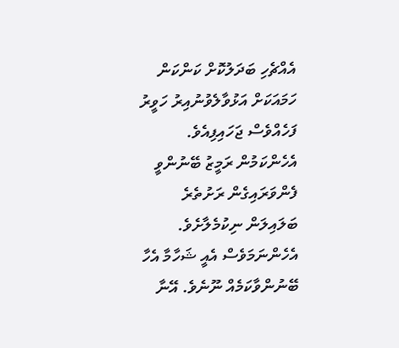އެއްޗެހި ބަދަލުކޮށް ކަންކަން ހަމައަކަށް އަޅުވާލެވުނުއިރު ހަވީރު ފަހެއްވެސް ޖަހައިފިއެވެ. އެހެންކަމުން ރަމީޒު ބޭނުންވީ ފެންވަރައިގެން ރަށުތެރެ ބަލައިލަން ނިކުމެލާށެވެ. އެހެންނަމަވެސް އެއީ ޝަހާމާ އެހާ ބޭނުންވާކަމެއް ނޫނެވެ. އޭނާ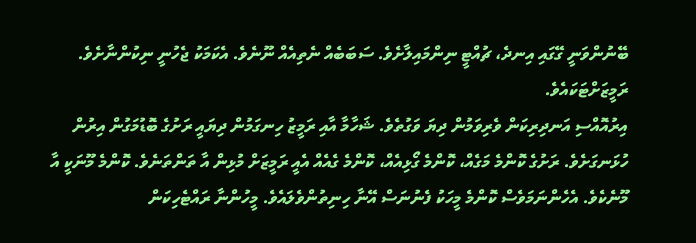ބޭނުންވަނީ ގޭގައި އިނދެ، ޗުއްޓީ ނިންމައިލާށެވެ. ސަބަބެއް ނެތިއެއް ނޫނެވެ. އެކަމަކު ޖެހުނީ ނިކުންނާށެވެ. ރަމީޒަށްޓަކައެވެ.
އިރުއޮއްސި އަނދިރިކަން ވެރިވަމުން ދިޔަ ވަގުތެވެ. ޝަހާމާ އާއި ރަމީޒު ހިނގަމުން ދިޔައީ ރަށުގެ ބޮޑުމަގުން އިރުން ހުޅަނގަށެވެ. ރަށުގެ ކޮންމެ މަގެއް، ކޮންމެ ގޯޅިއެއް، ކޮންމެ ގެއެއް އެއީ ރަމީޒަށް މުޅިން އާ ތަންތަނެވެ. ކޮންމެ މޫނަކީ އާ މޫނެކެވެ. އެހެންނަމަވެސް ކޮންމެ މީހަކު ފެނުނަސް އޭނާ ހިނިތުންވެލައެވެ. މީހުންނާ ރައްޓެހިކަން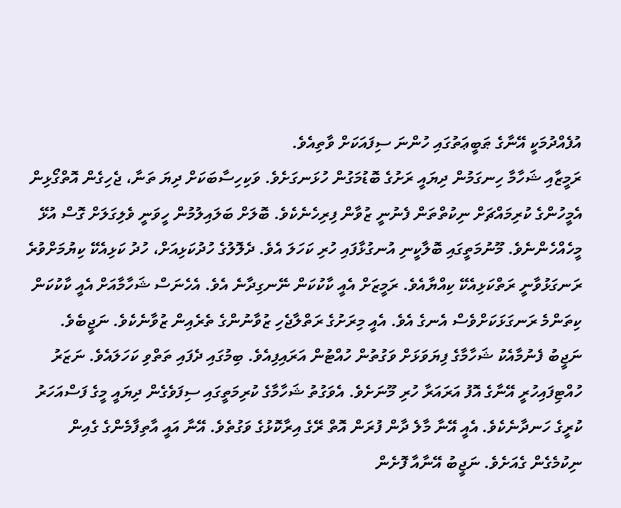އުފެއްދުމަކީ އޭނާގެ ޠަބީޢަތުގައި ހުންނަ ސިފައަކަށް ވާތިއެވެ.
ރަމީޒާއި ޝަހާމާ ހިނގަމުން ދިޔައީ ރަށުގެ ބޮޑުމަގުން ހުޅަނގަށެވެ. ވަކިހިސާބަކަށް ދިޔަ ތަނާ، ޖެހިގެން އޮތްގޯޅިން އެމީހުންގެ ކުރިމައްޗަށް ނިކުތްތަން ފެނުނީ ޒުވާން ފިރިހެނެކެވެ. ބޮލަށް ބަލައިލުމުން ހީވަނީ ވެލިގަލަށް ގޮސް އުޅޭ މީހެއްހެންނެވެ. މޫނުމަތީގައި ބޮލާކީނި އުނގުޅާފައި ހުރި ކަހަލަ އެވެ. ދެލޮލުގެ ހުދުކަޅިއަށް، ހުދު ކަޅިއެކޭ ކިޔުމަށްވުރެ ރަނގަޅުވާނީ ރަތްކަޅިއެކޭ ކިއްޔާއެވެ. ރަމީޒަށް އެއީ ކާކުކަން ނޭނގިދާނެ އެވެ. އެހެނަސް ޝަހާމާއަށް އެއީ ކާކުކަން ކިތަންމެ ރަނގަޅަކަށްވެސް އެނގެ އެވެ. އެއީ މިރަށުގެ ރަތްލާޖެހި ޒުވާނުންގެ ތެރެއިން ޒުވާނެކެވެ. ނަޖީބެވެ.
ނަޖީބު ފެނުމާއެކު ޝަހާމާގެ ފިޔަވަޅަށް ވަގުތުން ހުއްޓުން އަރައިފިއެވެ. ބިމުގައި ދެފައި ތަތްވި ކަހަލައެވެ. ނަޒަރު ހުއްޓިފައިހުރީ އޭނާގެ އޮފު އަރައަރާ ހުރި މޫނަށެވެ. އެވަގުތު ޝަހާމާގެ ކުރިމަތީގައި ސިފަވެގެން ދިޔައީ މީގެ ފަސްއަހަރު ކުރީގެ ހަނދާނެކެވެ. އެއީ އޭނާ މާލެ ދާން ފުރަން އޮތް ރޭގެ އިރާކޮޅުގެ ވަގުތެވެ. އޭނާ އައީ އާތިފާމެންގެ ގެއިން ނިކުމެގެން ގެއަށެވެ. ނަޖީބު އޭނާއާ ފޮށެން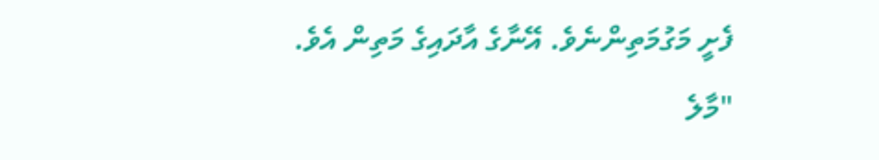ފެށީ މަގުމަތިންނެވެ. އޭނާގެ އާދައިގެ މަތިން އެވެ.
"މާލެ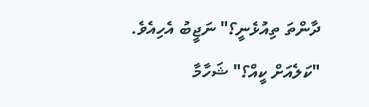ދާންތަ ތިއުޅެނީ؟" ނަޖީބު އެހިއެވެ.
"ކަލެއަށް ކީއް؟" ޝަހާމާ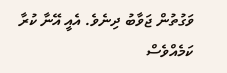ވަގުތުން ޖަވާބު ދިނެވެ. އެއީ އޭނާ ކުރާ ކަމެއްވެސް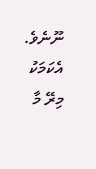ނޫނެވެ. އެކަމަކު މިރޭ މާ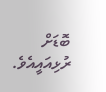ބޮޑަށް ރުޅިއައީއެވެ.